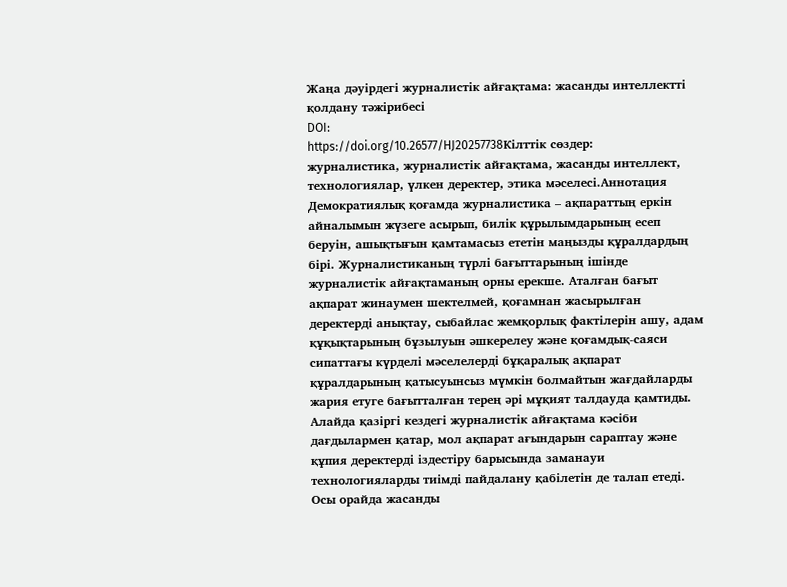Жаңа дәуірдегі журналистік айғақтама: жасанды интеллектті қолдану тәжірибесі
DOI:
https://doi.org/10.26577/HJ20257738Кілттік сөздер:
журналистика, журналистік айғақтама, жасанды интеллект, технологиялар, үлкен деректер, этика мәселесі.Аннотация
Демократиялық қоғамда журналистика – ақпараттың еркін айналымын жүзеге асырып, билік құрылымдарының есеп беруін, ашықтығын қамтамасыз ететін маңызды құралдардың бірі. Журналистиканың түрлі бағыттарының ішінде журналистік айғақтаманың орны ерекше. Аталған бағыт ақпарат жинаумен шектелмей, қоғамнан жасырылған деректерді анықтау, сыбайлас жемқорлық фактілерін ашу, адам құқықтарының бұзылуын әшкерелеу және қоғамдық-саяси сипаттағы күрделі мәселелерді бұқаралық ақпарат құралдарының қатысуынсыз мүмкін болмайтын жағдайларды жария етуге бағытталған терең әрі мұқият талдауда қамтиды. Алайда қазіргі кездегі журналистік айғақтама кәсіби дағдылармен қатар, мол ақпарат ағындарын сараптау және құпия деректерді іздестіру барысында заманауи технологияларды тиімді пайдалану қабілетін де талап етеді. Осы орайда жасанды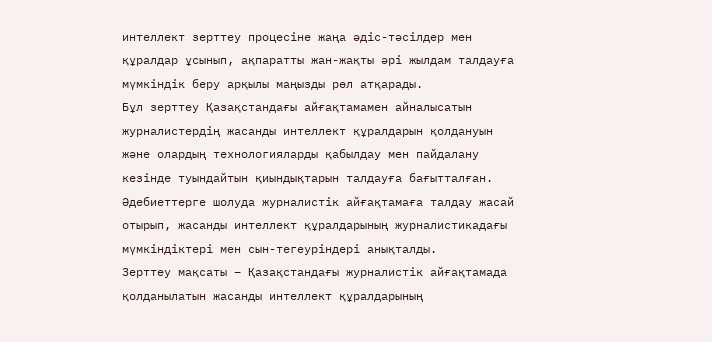интеллект зерттеу процесіне жаңа әдіс-тәсілдер мен құралдар ұсынып, ақпаратты жан-жақты әрі жылдам талдауға мүмкіндік беру арқылы маңызды рөл атқарады.
Бұл зерттеу Қазақстандағы айғақтамамен айналысатын журналистердің жасанды интеллект құралдарын қолдануын және олардың технологияларды қабылдау мен пайдалану кезінде туындайтын қиындықтарын талдауға бағытталған. Әдебиеттерге шолуда журналистік айғақтамаға талдау жасай отырып, жасанды интеллект құралдарының журналистикадағы мүмкіндіктері мен сын-тегеуріндері анықталды.
Зерттеу мақсаты – Қазақстандағы журналистік айғақтамада қолданылатын жасанды интеллект құралдарының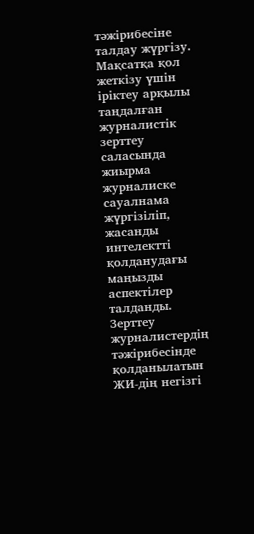тәжірибесіне талдау жүргізу. Мақсатқа қол жеткізу үшін іріктеу арқылы таңдалған журналистік зерттеу саласында жиырма журналиске сауалнама жүргізіліп, жасанды интелектті қолданудағы маңызды аспектілер талданды. Зерттеу журналистердің тәжірибесінде қолданылатын ЖИ-дің негізгі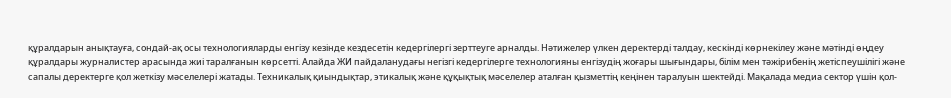құралдарын анықтауға, сондай-ақ осы технологияларды енгізу кезінде кездесетін кедергілергі зерттеуге арналды. Нәтижелер үлкен деректерді талдау, кескінді көрнекілеу және мәтінді өңдеу құралдары журналистер арасында жиі таралғанын көрсетті. Алайда ЖИ пайдаланудағы негізгі кедергілерге технологияны енгізудің жоғары шығындары, білім мен тәжірибенің жетіспеушілігі және сапалы деректерге қол жеткізу мәселелері жатады. Техникалық қиындықтар, этикалық және құқықтық мәселелер аталған қызметтің кеңінен таралуын шектейді. Мақалада медиа сектор үшін қол-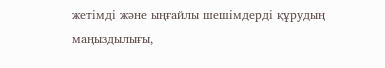жетімді және ыңғайлы шешімдерді құрудың маңыздылығы,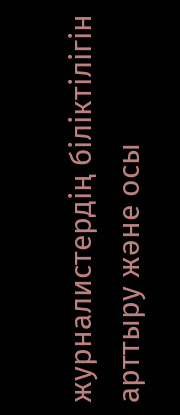журналистердің біліктілігін арттыру және осы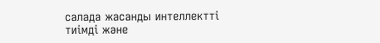салада жасанды интеллектті тиімді және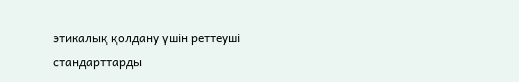этикалық қолдану үшін реттеуші стандарттарды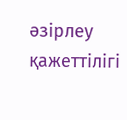әзірлеу қажеттілігі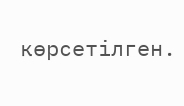көрсетілген.